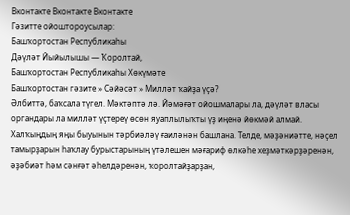Вконтакте Вконтакте Вконтакте
Гәзитте ойоштороусылар:
Башҡортостан Республикаһы
Дәүләт Йыйылышы — Ҡоролтай,
Башҡортостан Республикаһы Хөкүмәте
Башҡортостан гәзите » Сәйәсәт » Милләт ҡайҙа үҫә?
Әлбиттә, баҡсала түгел. Мәктәптә лә. Йәмәғәт ойошмалары ла, дәүләт власы органдары ла милләт үҫтереү өсөн яуаплылыҡты үҙ иңенә йөкмәй алмай. Халҡыңдың яңы быуынын тәрбиәләү ғаиләнән башлана. Телде, мәҙәниәтте, нәҫел тамырҙарын һаҡлау бурыстарының үтәлешен мәғариф өлкәһе хеҙмәткәрҙәренән, әҙәбиәт һәм сәнғәт әһелдәренән, ҡоролтайҙарҙан,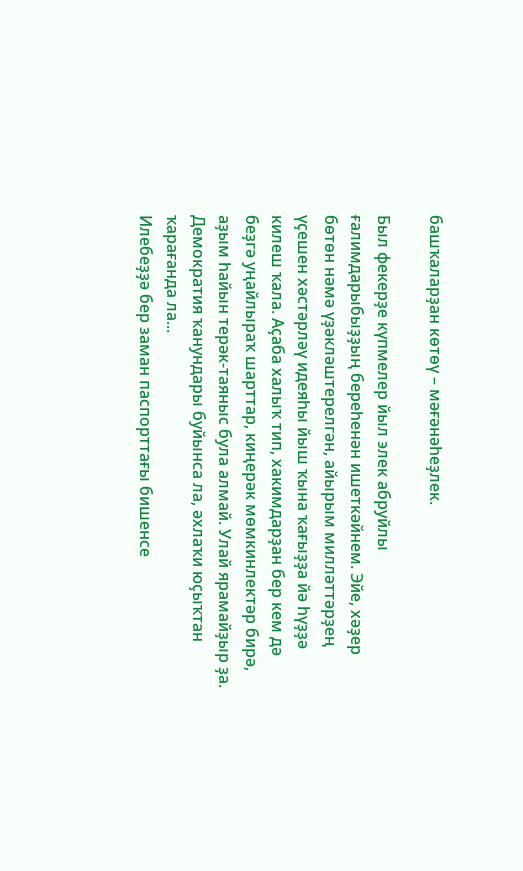башҡаларҙан көтөү – мәғәнәһеҙлек.

Был фекерҙе күпмелер йыл элек абруйлы ғалимдарыбыҙҙың береһенән ишеткәйнем. Эйе, хәҙер бөтөн нәмә үҙәкләштерелгән, айырым милләттәрҙең үҫешен хәстәрләү идеяһы йыш ҡына ҡағыҙҙа йә һүҙҙә килеш ҡала. Аҫаба халыҡ тип, хакимдарҙан бер кем дә беҙгә уңайлыраҡ шарттар, киңерәк мөмкинлектәр бирә, аҙым һайын терәк-таяныс була алмай. Улай ярамайҙыр ҙа. Демократия ҡанундары буйынса ла, әхлаҡи юҫыҡтан ҡарағанда ла...
Илебеҙҙә бер заман паспорттағы бишенсе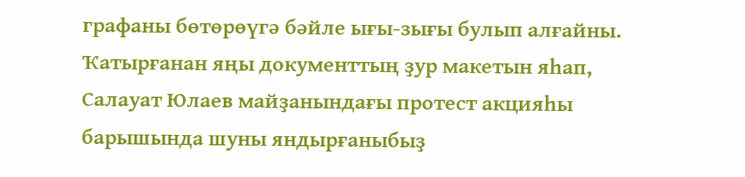графаны бөтөрөүгә бәйле ығы-зығы булып алғайны. Ҡатырғанан яңы документтың ҙур макетын яһап, Салауат Юлаев майҙанындағы протест акцияһы барышында шуны яндырғаныбыҙ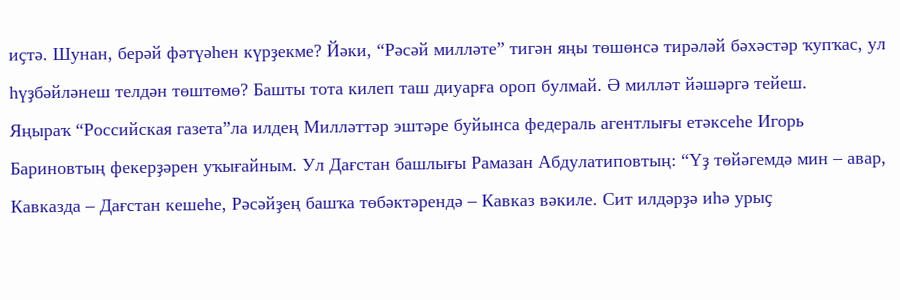иҫтә. Шунан, берәй фәтүәһен күрҙекме? Йәки, “Рәсәй милләте” тигән яңы төшөнсә тирәләй бәхәстәр ҡупҡас, ул һүҙбәйләнеш телдән төштөмө? Башты тота килеп таш диуарға ороп булмай. Ә милләт йәшәргә тейеш.
Яңыраҡ “Российская газета”ла илдең Милләттәр эштәре буйынса федераль агентлығы етәксеһе Игорь Бариновтың фекерҙәрен уҡығайным. Ул Дағстан башлығы Рамазан Абдулатиповтың: “Үҙ төйәгемдә мин – авар, Кавказда – Дағстан кешеһе, Рәсәйҙең башҡа төбәктәрендә – Кавказ вәкиле. Сит илдәрҙә иһә урыҫ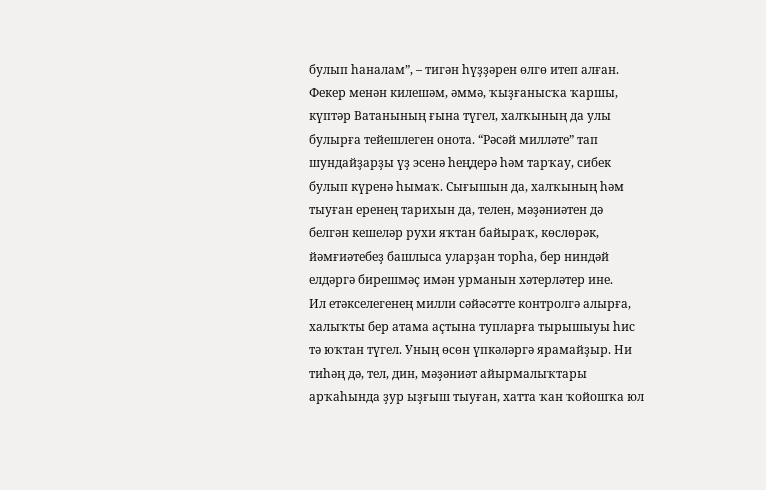булып һаналам”, – тигән һүҙҙәрен өлгө итеп алған. Фекер менән килешәм, әммә, ҡыҙғанысҡа ҡаршы, күптәр Ватанының ғына түгел, халҡының да улы булырға тейешлеген онота. “Рәсәй милләте” тап шундайҙарҙы үҙ эсенә һеңдерә һәм тарҡау, сибек булып күренә һымаҡ. Сығышын да, халҡының һәм тыуған еренең тарихын да, телен, мәҙәниәтен дә белгән кешеләр рухи яҡтан байыраҡ, көслөрәк, йәмғиәтебеҙ башлыса уларҙан торһа, бер ниндәй елдәргә бирешмәҫ имән урманын хәтерләтер ине.
Ил етәкселегенең милли сәйәсәтте контролгә алырға, халыҡты бер атама аҫтына тупларға тырышыуы һис тә юҡтан түгел. Уның өсөн үпкәләргә ярамайҙыр. Ни тиһәң дә, тел, дин, мәҙәниәт айырмалыҡтары арҡаһында ҙур ыҙғыш тыуған, хатта ҡан ҡойошҡа юл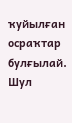ҡуйылған осраҡтар булғылай. Шул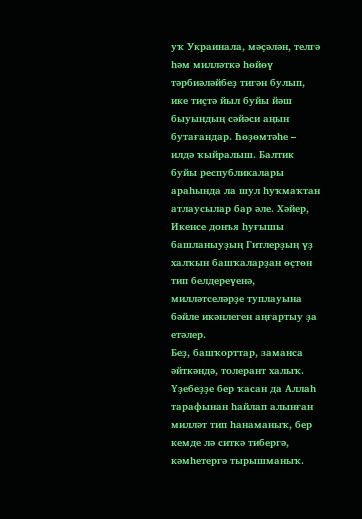уҡ Украинала, мәҫәлән, телгә һәм милләткә һөйөү тәрбиәләйбеҙ тигән булып, ике тиҫтә йыл буйы йәш быуындың сәйәси аңын бутағандар. Һөҙөмтәһе – илдә ҡыйралыш. Балтик буйы республикалары араһында ла шул һуҡмаҡтан атлаусылар бар әле. Хәйер, Икенсе донъя һуғышы башланыуҙың Гитлерҙың үҙ халҡын башҡаларҙан өҫтөн тип белдереүенә, милләтселәрҙе туплауына бәйле икәнлеген аңғартыу ҙа етәлер.
Беҙ, башҡорттар, заманса әйткәндә, толерант халыҡ. Үҙебеҙҙе бер ҡасан да Аллаһ тарафынан һайлап алынған милләт тип һанаманыҡ, бер кемде лә ситкә тибергә, кәмһетергә тырышманыҡ.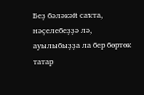Беҙ бәләкәй саҡта, нәҫелебеҙҙә лә, ауылыбыҙҙа ла бер бөртөк татар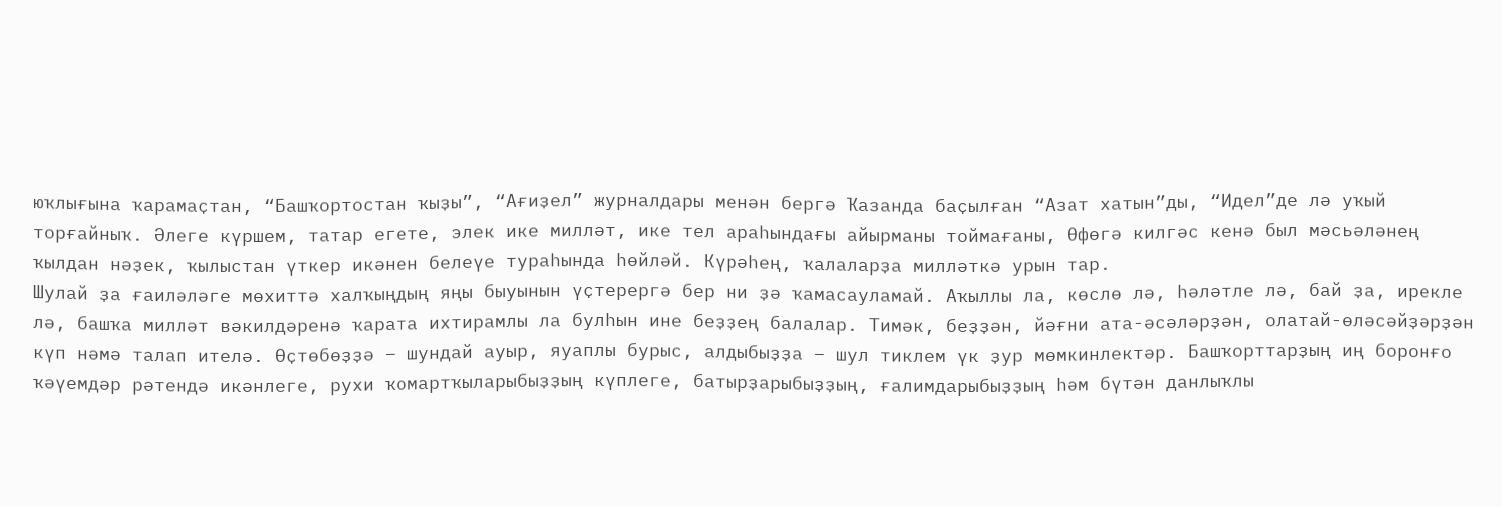юҡлығына ҡарамаҫтан, “Башҡортостан ҡыҙы”, “Ағиҙел” журналдары менән бергә Ҡазанда баҫылған “Азат хатын”ды, “Идел”де лә уҡый торғайныҡ. Әлеге күршем, татар егете, элек ике милләт, ике тел араһындағы айырманы тоймағаны, Өфөгә килгәс кенә был мәсьәләнең ҡылдан нәҙек, ҡылыстан үткер икәнен белеүе тураһында һөйләй. Күрәһең, ҡалаларҙа милләткә урын тар.
Шулай ҙа ғаиләләге мөхиттә халҡыңдың яңы быуынын үҫтерергә бер ни ҙә ҡамасауламай. Аҡыллы ла, көслө лә, һәләтле лә, бай ҙа, ирекле лә, башҡа милләт вәкилдәренә ҡарата ихтирамлы ла булһын ине беҙҙең балалар. Тимәк, беҙҙән, йәғни ата-әсәләрҙән, олатай-өләсәйҙәрҙән күп нәмә талап ителә. Өҫтөбөҙҙә – шундай ауыр, яуаплы бурыс, алдыбыҙҙа – шул тиклем үк ҙур мөмкинлектәр. Башҡорттарҙың иң боронғо ҡәүемдәр рәтендә икәнлеге, рухи ҡомартҡыларыбыҙҙың күплеге, батырҙарыбыҙҙың, ғалимдарыбыҙҙың һәм бүтән данлыҡлы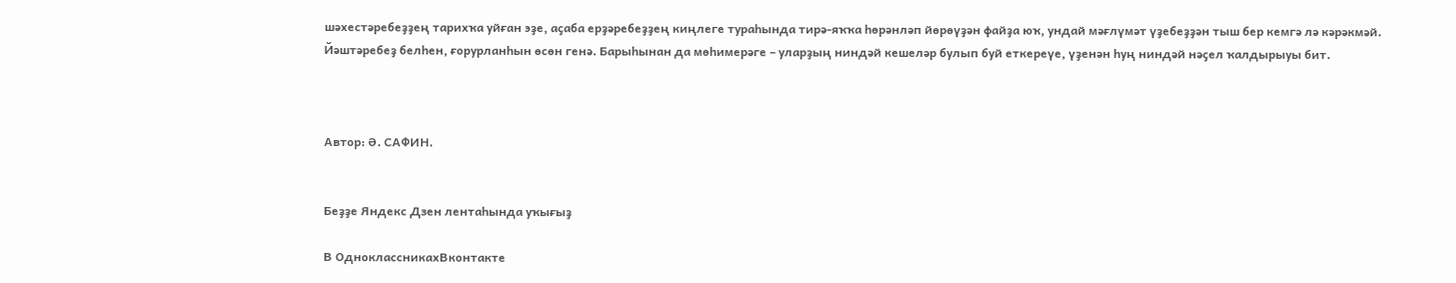шәхестәребеҙҙең тарихҡа уйған эҙе, аҫаба ерҙәребеҙҙең киңлеге тураһында тирә-яҡҡа һөрәнләп йөрөүҙән файҙа юҡ, ундай мәғлүмәт үҙебеҙҙән тыш бер кемгә лә кәрәкмәй. Йәштәребеҙ белһен, ғорурланһын өсөн генә. Барыһынан да мөһимерәге – уларҙың ниндәй кешеләр булып буй еткереүе, үҙенән һуң ниндәй нәҫел ҡалдырыуы бит.



Автор: Ә. САФИН.


Беҙҙе Яндекс Дзен лентаһында уҡығыҙ

В ОдноклассникахВконтакте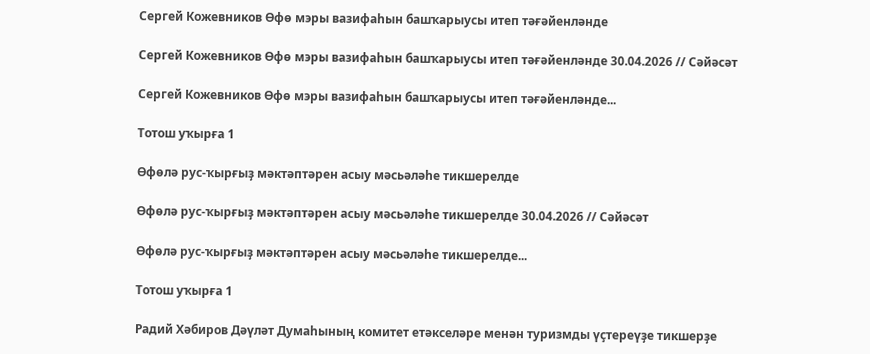Сергей Кожевников Өфө мэры вазифаһын башҡарыусы итеп тәғәйенләнде

Сергей Кожевников Өфө мэры вазифаһын башҡарыусы итеп тәғәйенләнде 30.04.2026 // Сәйәсәт

Сергей Кожевников Өфө мэры вазифаһын башҡарыусы итеп тәғәйенләнде...

Тотош уҡырға 1

Өфөлә рус-ҡырғыҙ мәктәптәрен асыу мәсьәләһе тикшерелде

Өфөлә рус-ҡырғыҙ мәктәптәрен асыу мәсьәләһе тикшерелде 30.04.2026 // Сәйәсәт

Өфөлә рус-ҡырғыҙ мәктәптәрен асыу мәсьәләһе тикшерелде...

Тотош уҡырға 1

Радий Хәбиров Дәүләт Думаһының комитет етәкселәре менән туризмды үҫтереүҙе тикшерҙе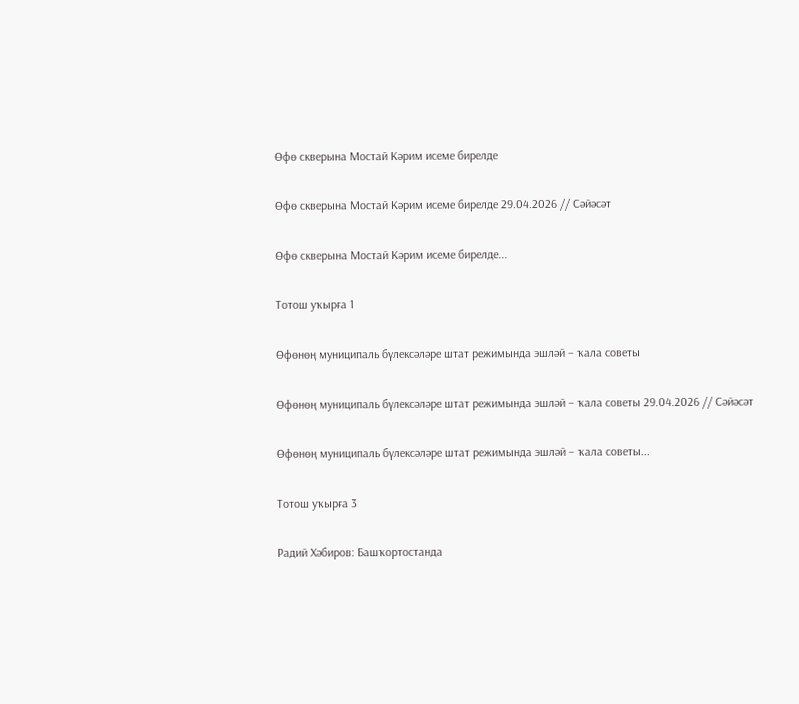Өфө скверына Мостай Кәрим исеме бирелде

Өфө скверына Мостай Кәрим исеме бирелде 29.04.2026 // Сәйәсәт

Өфө скверына Мостай Кәрим исеме бирелде...

Тотош уҡырға 1

Өфөнөң муниципаль бүлексәләре штат режимында эшләй – ҡала советы

Өфөнөң муниципаль бүлексәләре штат режимында эшләй – ҡала советы 29.04.2026 // Сәйәсәт

Өфөнөң муниципаль бүлексәләре штат режимында эшләй – ҡала советы...

Тотош уҡырға 3

Радий Хәбиров: Башҡортостанда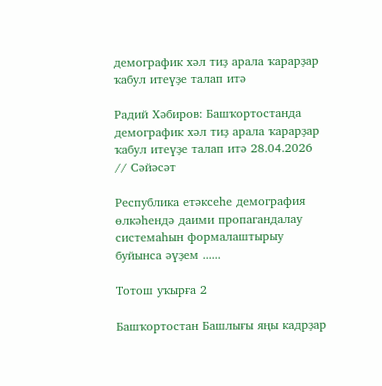демографик хәл тиҙ арала ҡарарҙар ҡабул итеүҙе талап итә

Радий Хәбиров: Башҡортостанда демографик хәл тиҙ арала ҡарарҙар ҡабул итеүҙе талап итә 28.04.2026 // Сәйәсәт

Республика етәксеһе демография өлкәһендә даими пропагандалау системаһын формалаштырыу буйынса әүҙем ......

Тотош уҡырға 2

Башҡортостан Башлығы яңы кадрҙар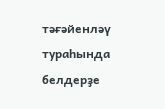тәғәйенләү тураһында белдерҙе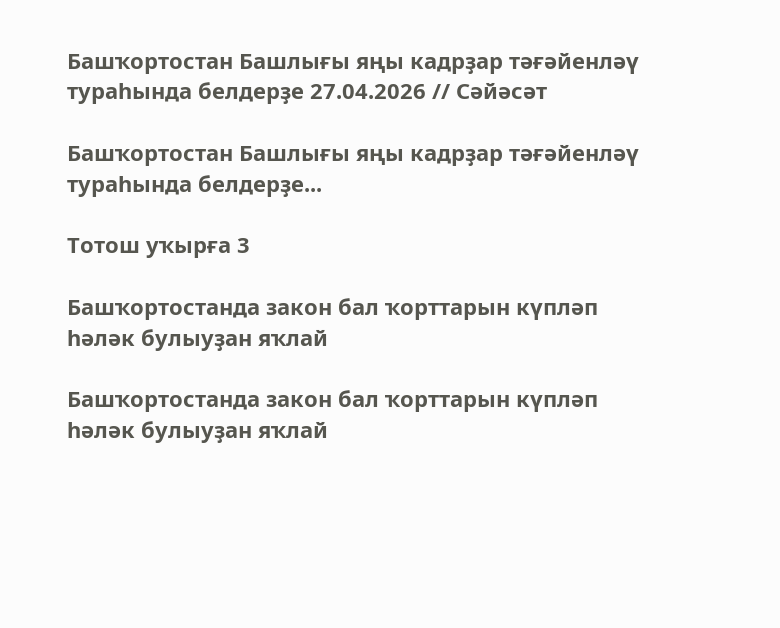Башҡортостан Башлығы яңы кадрҙар тәғәйенләү тураһында белдерҙе 27.04.2026 // Сәйәсәт

Башҡортостан Башлығы яңы кадрҙар тәғәйенләү тураһында белдерҙе...

Тотош уҡырға 3

Башҡортостанда закон бал ҡорттарын күпләп һәләк булыуҙан яҡлай

Башҡортостанда закон бал ҡорттарын күпләп һәләк булыуҙан яҡлай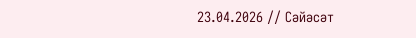23.04.2026 // Сәйәсәт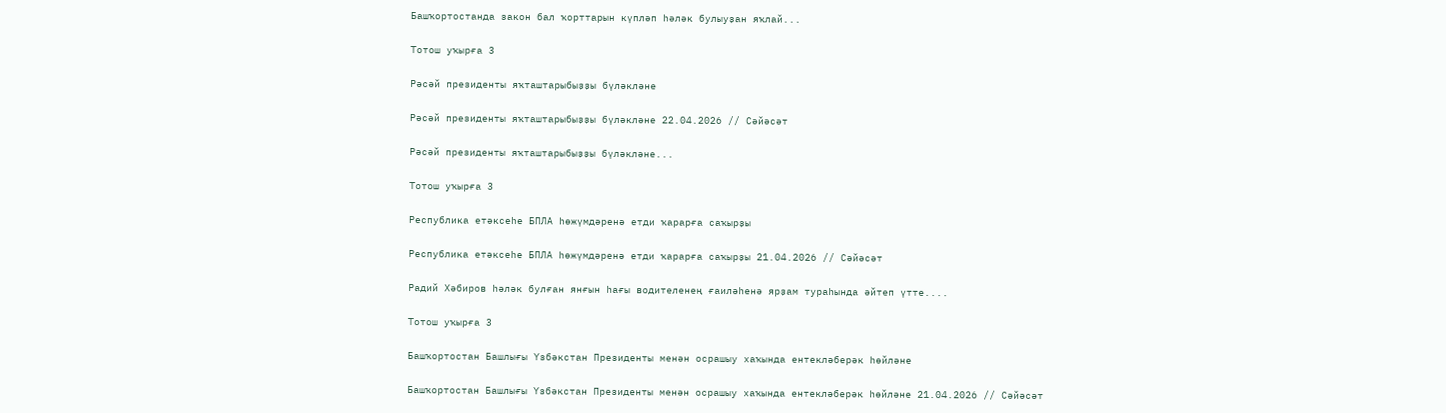Башҡортостанда закон бал ҡорттарын күпләп һәләк булыуҙан яҡлай...

Тотош уҡырға 3

Рәсәй президенты яҡташтарыбыҙҙы бүләкләне

Рәсәй президенты яҡташтарыбыҙҙы бүләкләне 22.04.2026 // Сәйәсәт

Рәсәй президенты яҡташтарыбыҙҙы бүләкләне...

Тотош уҡырға 3

Республика етәксеһе БПЛА һөжүмдәренә етди ҡарарға саҡырҙы

Республика етәксеһе БПЛА һөжүмдәренә етди ҡарарға саҡырҙы 21.04.2026 // Сәйәсәт

Радий Хәбиров һәләк булған янғын һағы водителенең ғаиләһенә ярҙам тураһында әйтеп үтте....

Тотош уҡырға 3

Башҡортостан Башлығы Үзбәкстан Президенты менән осрашыу хаҡында ентекләберәк һөйләне

Башҡортостан Башлығы Үзбәкстан Президенты менән осрашыу хаҡында ентекләберәк һөйләне 21.04.2026 // Сәйәсәт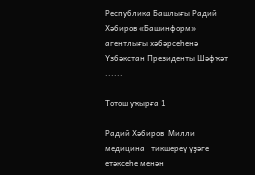Республика Башлығы Радий Хәбиров «Башинформ» агентлығы хәбәрсеһенә Үзбәкстан Президенты Шәфҡәт ......

Тотош уҡырға 1

Радий Хәбиров  Милли медицина   тикшереү үҙәге етәксеһе менән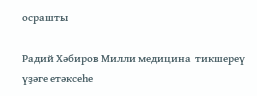осрашты

Радий Хәбиров Милли медицина  тикшереү үҙәге етәксеһе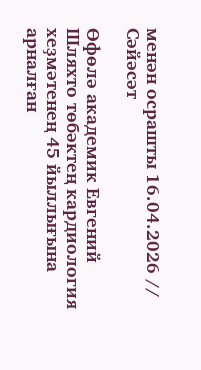менән осрашты 16.04.2026 // Сәйәсәт

Өфөлә академик Евгений Шляхто төбәктең кардиология хеҙмәтенең 45 йыллығына арналған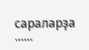сараларҙа ......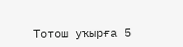Тотош уҡырға 5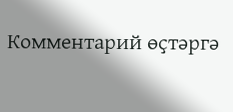Комментарий өҫтәргә